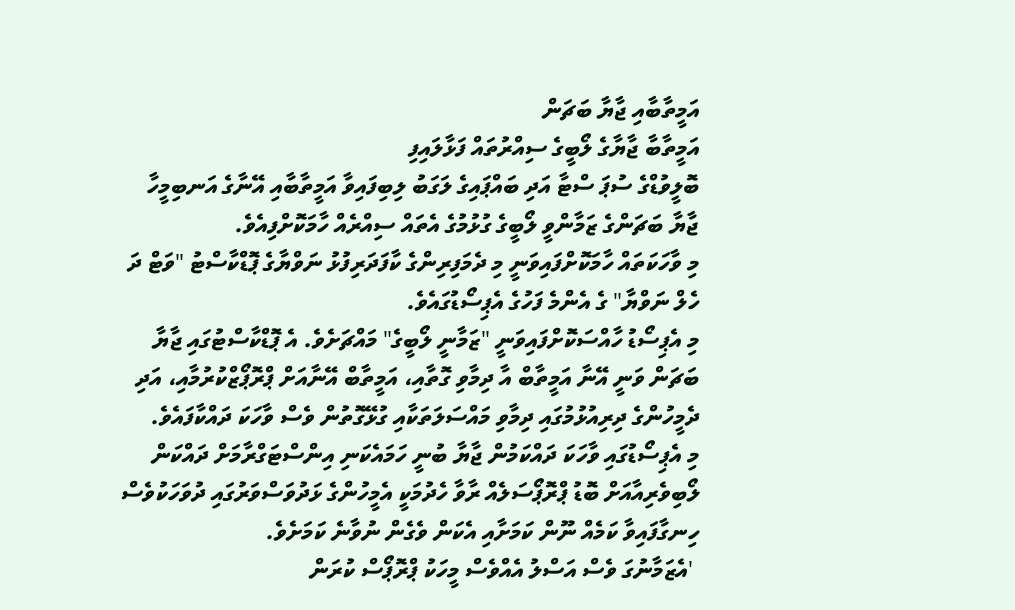އަމީތާބާއި ޖާޔާ ބަޗަން
އަމީތާބާ ޖާޔާގެ ލޯބީގެ ސިއްރުތައް ފަޅާލައިފި
ބޮލީވުޑްގެ ސުޕަ ސްޓާ އަދި ބައްޕައިގެ ލަގަބު ލިބިފައިވާ އަމީތާބާއި އޭނާގެ އަނބިމީހާ ޖާޔާ ބަޗަންގެ ޒަމާންވީ ލޯބީގެ ގުޅުމުގެ އެތައް ސިއްރެއް ހާމަކޮށްފިއެވެ.
މި ވާހަކަތައް ހާމަކޮށްފައިވަނީ މި ދެމަފިރިންގެ ކާފަދަރިފުޅު ނަވްޔާގެ ޕޮޑްކާސްޓު "ވަޓް ދަ ހެލް ނަވްޔާ" ގެ އެންމެ ފަހުގެ އެޕިސޯޑުގައެވެ.
މި އެޕިސޯޑު ހާއްސަކޮށްފައިވަނީ "ޒަމާނީ ލޯބީގެ" މައްޗަށެވެ. އެ ޕޮޑްކާސްޓުގައި ޖާޔާ ބަޗަން ވަނީ އޭނާ އަމީތާބް އާ ދިމާވި ގޮތާއި، އަމީތާބް އޭނާއަށް ޕްރޮޕޯޒްކުރުމާއި، އަދި ދެމީހުންގެ ދިރިއުޅުމުގައި ދިމާވި މައްސަލަތަކާއި ގުޅޭގޮތުން ވެސް ވާހަކަ ދައްކާފައެވެ.
މި އެޕިސޯޑުގައި ވާހަކަ ދައްކަމުން ޖާޔާ ބުނީ ހަމައެކަނި އިންސްޓަގްރާމަށް ދައްކަން ލޯބިވެރިއާއަށް ބޮޑު ޕްރޮޕޯސަލެއް ރާވާ ހެދުމަކީ އެމީހުންގެ ޅަދުވަސްވަރުގައި ދުވަހަކުވެސް ހިނގާފައިވާ ކަމެއް ނޫން ކަމަށާއި އެކަން ވެގެން ނުވާނެ ކަމަށެވެ.
 'އެޒަމާނުގަ ވެސް އަސްލު އެއްވެސް މީހަކު ޕްރޮޕޯސް ކުރަން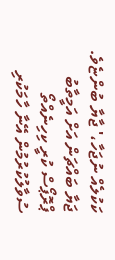ކަކުލެއް ނުޖަހާ،' ޖާޔާ ބުންޏެވެ.
ޖަޔާ ބައްޗަން އަށް އަމީތާބު ޕްރޮޕޯސް ކުރީ ކިހިނެއްތޯ ސުވާލުކުރުމުން އޭނާ ހާމަކުރި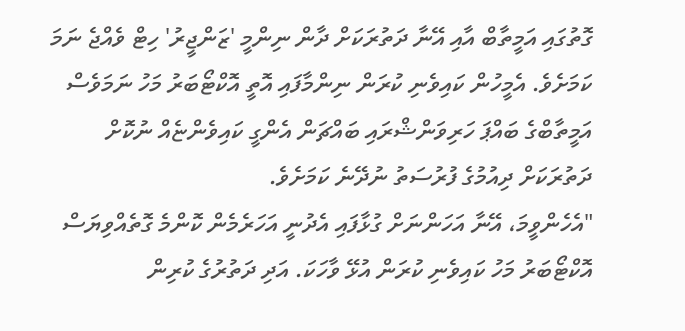ގޮތުގައި އަމީތާބް އާއި އޭނާ ދަތުރަކަށް ދާން ނިންމީ 'ޒަންޖީރު' ހިޓް ވެއްޖެ ނަމަ ކަމަށެވެ. އެމީހުން ކައިވެނި ކުރަން ނިންމާފައި އޮތީ އޮކްޓޯބަރު މަހު ނަމަވެސް އަމީތާބްގެ ބައްޕަ ހަރިވަންޝްރައި ބައްޗަން އެންގީ ކައިވެންޏެއް ނުކޮށް ދަތުރަކަށް ދިއުމުގެ ފުރުސަތު ނުދޭނެ ކަމަށެވެ.
"އެހެންވީމަ، އޭނާ އަހަންނަށް ގުޅާފައި އެދުނީ އަހަރެމެން ކޮންމެ ގޮތެއްވިޔަސް އޮކްޓޯބަރު މަހު ކައިވެނި ކުރަން އުޅޭ ވާހަކަ. އަދި ދަތުރުގެ ކުރިން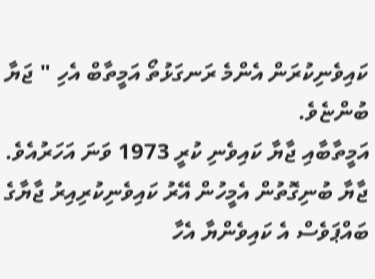ކައިވެނިކުރަން އެންމެ ރަނގަޅުތޯ އަމީތާބް އެހި " ޖަޔާ ބުންޏެވެ.
އަމީތާބާއި ޖާޔާ ކައިވެނި ކުރީ 1973 ވަނަ އަހަރުއެވެ. ޖާޔާ ބުނިގޮތުން އެމީހުން އޭރު ކައިވެނިކުރިއިރު ޖާޔާގެ ބައްޕަވެސް އެ ކައިވެންޔާ އެހާ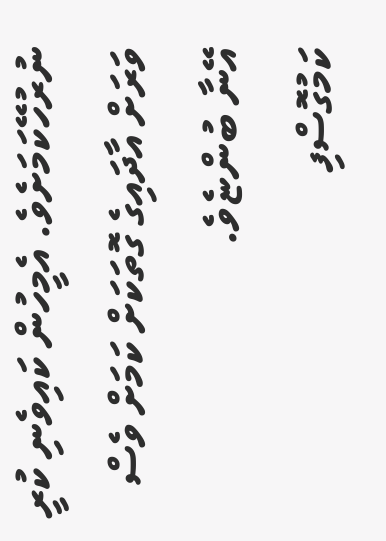ނުރުހޭކަމަށެވެ. އެމީހުން ކައިވެނި ކުރީ ވަރަށް އާދައިގެ ގޮތަކަށް ކަމަށް ވެސް އޭނާ ބުންޏެވެ.
ކަމުގޮސްފި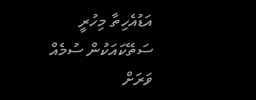އަޑުއެހިތާ މިހުރީ
ސަތޭކައަކުން ސުމެއް
ވަރަށް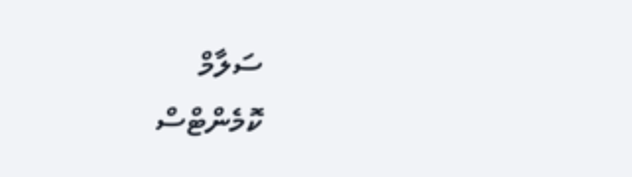ސަލާމް
ކޮމެންޓްސް